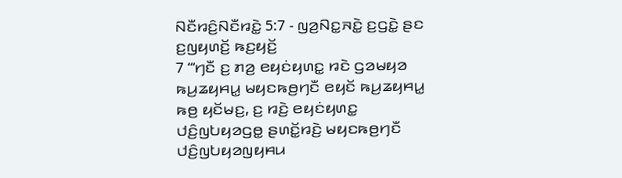ꤡꤢꤪꤙꤢꤨ꤬ꤡꤢꤪꤙꤢꤧ꤭ 5:7 - ꤜꤤ꤬ꤡꤢ꤭ꤏꤢꤧ꤭ ꤢ꤬ꤞꤢꤧ꤭ ꤔꤢ ꤢ꤬ꤜꤟꤛꤢꤩ꤬ ꤒꤢ꤬ꤟꤢꤩ꤬
7 “‘ꤚꤢꤪ ꤢ꤬ ꤊꤤ꤬ ꤕꤟꤢꤦꤟꤛꤢ꤭ ꤙꤢꤧ ꤞꤤꤗꤟꤤ ꤒꤣ꤬ꤘꤟꤌꤣ꤭ ꤗꤟꤢꤒꤥ꤬ꤚꤢꤪ ꤕꤟꤢꤩ ꤒꤣ꤬ꤘꤟꤌꤣ꤭ ꤒꤥ꤬ ꤟꤢꤩꤗꤢ꤬, ꤢ꤬ ꤙꤢꤧ꤬ ꤕꤟꤢꤦꤟꤛꤢ꤭ ꤓꤢꤨ꤬ꤜꤝꤟꤤꤞꤥ꤭ ꤔꤛꤢꤩ꤭ꤙꤢꤧ꤬ ꤗꤟꤢꤒꤥ꤬ꤚꤢꤪ ꤓꤢꤨ꤬ꤜꤝꤟꤤꤜꤟꤌꤣ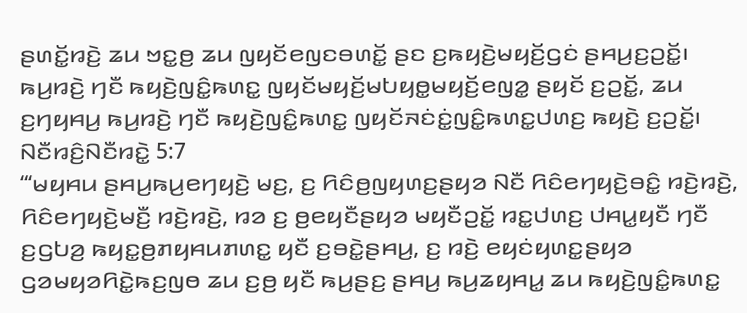ꤔꤛꤢꤩ꤭ꤙꤢꤧ꤬ ꤘꤣ ꤠꤢ꤭ꤥ꤬ ꤘꤣ ꤜꤟꤢꤩꤕꤜꤢꤋꤛꤢꤩ꤭ ꤔꤢ ꤢ꤬ꤒꤟꤢꤧ꤬ꤗꤟꤢꤩ꤬ꤞꤢꤦ ꤔꤌꤣ꤬ꤢ꤬ꤑꤢꤩ꤭꤯ ꤒꤣ꤬ꤙꤢꤧ꤬ ꤚꤢꤪ ꤒꤟꤢꤧ꤬ꤜꤢꤨ꤭ꤒꤛꤢ꤭ ꤜꤟꤢꤩꤗꤟꤢꤩ꤬ꤗꤝꤟꤥ꤭ꤗꤟꤢꤩ꤬ꤕꤜꤤ꤭ ꤔꤟꤢꤩ ꤢ꤬ꤑꤢꤩ꤭, ꤘꤣ ꤢ꤬ꤚꤟꤌꤣ꤬ ꤒꤣ꤬ꤙꤢꤧ꤬ ꤚꤢꤪ ꤒꤟꤢꤧ꤬ꤜꤢꤨ꤭ꤒꤛꤢ꤭ ꤜꤟꤢꤩꤏꤢꤦꤢꤦ꤭ꤜꤢꤨ꤭ꤒꤛꤢ꤭ꤓꤛꤢ꤬ ꤒꤟꤢꤧ꤬ ꤢ꤬ꤑꤢꤩ꤭꤯
ꤡꤢꤪꤙꤢꤨ꤬ꤡꤢꤪꤙꤢꤧ꤭ 5:7
“‘ꤗꤟꤌꤣ ꤔꤌꤣ꤬ꤒꤣ꤬ꤕꤚꤟꤢꤧ꤬ ꤗꤢ꤬, ꤢ꤬ ꤖꤢꤨꤥ꤬ꤜꤟꤛꤢ꤬ꤔꤟꤤ ꤡꤢꤪ ꤖꤢꤨꤕꤚꤟꤢꤧ꤬ꤋꤢꤨ꤭ ꤙꤢꤧ꤬ꤙꤢꤧ꤬, ꤖꤢꤨꤕꤚꤟꤢꤧ꤬ꤗꤢꤪ꤬ ꤙꤢꤧ꤬ꤙꤢꤧ꤬, ꤙꤤ ꤢ꤬ ꤥ꤬ꤕꤟꤢꤪꤔꤟꤤ ꤗꤟꤢꤪꤑꤢꤩ꤭ ꤙꤢ꤭ꤓꤛꤢ꤬ ꤓꤌꤣ꤭ꤟꤢꤪ ꤚꤢꤪ ꤢ꤬ꤞꤝꤤ꤬ ꤒꤟꤢ꤭ꤥ꤬ꤊꤟꤌꤣꤊꤛꤢ꤭ ꤟꤢꤪ ꤢ꤬ꤋꤢꤧ꤭ꤔꤌꤣ꤬, ꤢ꤬ ꤙꤢꤧ꤬ ꤕꤟꤢꤦꤟꤛꤢ꤭ꤔꤟꤤ ꤞꤤꤗꤟꤤꤖꤢꤧ꤭ꤒꤢ꤬ꤜꤥ ꤘꤣ ꤢ꤬ꤥ꤬ ꤟꤢꤪ ꤒꤣ꤬ꤔꤢ꤬ ꤔꤌꤣ꤬ ꤒꤣ꤬ꤘꤟꤌꤣ꤭ ꤘꤣ ꤒꤟꤢꤧ꤬ꤜꤢꤨ꤭ꤒꤛꤢ꤭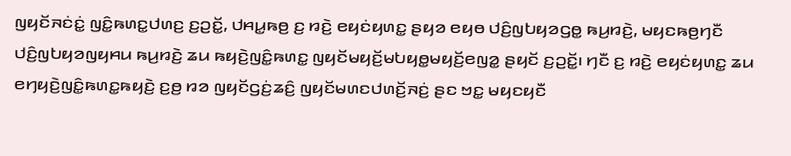ꤜꤟꤢꤩꤏꤢꤦꤢꤦ꤭ ꤜꤢꤨ꤭ꤒꤛꤢ꤭ꤓꤛꤢ꤬ ꤢ꤬ꤑꤢꤩ꤭, ꤓꤌꤣ꤭ꤒꤥ꤬ ꤢ꤬ ꤙꤢꤧ꤬ ꤕꤟꤢꤦꤟꤛꤢ꤭ ꤔꤟꤤ ꤕꤟꤥ ꤓꤢꤨ꤬ꤜꤝꤟꤤꤞꤥ꤭ ꤒꤣ꤬ꤙꤢꤧ꤬, ꤗꤟꤢꤒꤥ꤬ꤚꤢꤪ ꤓꤢꤨ꤬ꤜꤝꤟꤤꤜꤟꤌꤣ ꤒꤣ꤬ꤙꤢꤧ꤬ ꤘꤣ ꤒꤟꤢꤧ꤬ꤜꤢꤨ꤭ꤒꤛꤢ꤭ ꤜꤟꤢꤩꤗꤟꤢꤩ꤬ꤗꤝꤟꤥ꤭ꤗꤟꤢꤩ꤬ꤕꤜꤤ꤭ ꤔꤟꤢꤩ ꤢ꤬ꤑꤢꤩ꤭꤯ ꤚꤢꤪ ꤢ꤬ ꤙꤢꤧ꤬ ꤕꤟꤢꤦꤟꤛꤢ꤭ ꤘꤣ ꤕꤚꤟꤢꤧ꤬ꤜꤢꤨ꤭ꤒꤛꤢ꤭ꤒꤟꤢꤧ꤬ ꤢ꤬ꤥ꤬ ꤙꤤ ꤜꤟꤢꤩꤞꤢꤦ꤬ꤘꤢꤨ꤬ ꤜꤟꤢꤩꤗꤛꤢꤓꤛꤢꤩ꤬ꤏꤢꤦ꤬ ꤔꤢ ꤠꤢ꤭ ꤗꤟꤢꤟꤢꤪ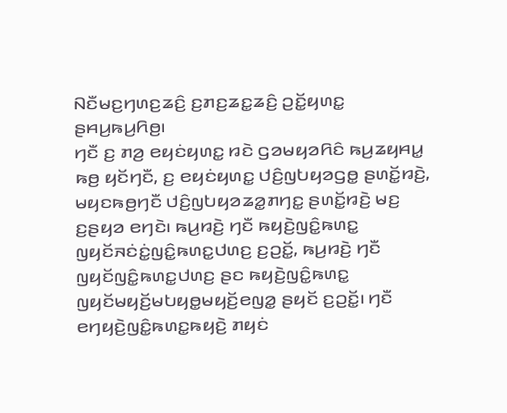ꤡꤢꤪꤗꤢ꤬ꤚꤛꤢ꤬ꤘꤢꤨ꤬ ꤢ꤬ꤊꤢ꤬ꤘꤢ꤭ꤘꤢꤨ꤬ ꤑꤢꤩ꤭ꤟꤛꤢ꤭ ꤔꤌꤣ꤬ꤒꤣ꤬ꤖꤥ꤬꤯
ꤚꤢꤪ ꤢ꤬ ꤊꤤ꤬ ꤕꤟꤢꤦꤟꤛꤢ꤭ ꤙꤢꤧ ꤞꤤꤗꤟꤤꤖꤢꤨ ꤒꤣ꤬ꤘꤟꤌꤣ꤭ ꤒꤥ꤬ ꤟꤢꤩꤚꤢꤪ, ꤢ꤬ ꤕꤟꤢꤦꤟꤛꤢ꤭ ꤓꤢꤨ꤬ꤜꤝꤟꤤꤞꤥ꤭ ꤔꤛꤢꤩ꤭ꤙꤢꤧ꤬, ꤗꤟꤢꤒꤥ꤬ꤚꤢꤪ ꤓꤢꤨ꤬ꤜꤝꤟꤤꤘꤤ꤭ꤊꤚꤢ꤭ ꤔꤛꤢꤩ꤭ꤙꤢꤧ꤬ ꤗꤢ꤬ ꤢ꤬ꤔꤟꤤ ꤕꤚꤢꤧ꤯ ꤒꤣ꤬ꤙꤢꤧ꤬ ꤚꤢꤪ ꤒꤟꤢꤧ꤬ꤜꤢꤨ꤭ꤒꤛꤢ꤭ ꤜꤟꤢꤩꤏꤢꤦꤢꤦ꤭ꤜꤢꤨ꤭ꤒꤛꤢ꤭ꤓꤛꤢ꤬ ꤢ꤬ꤑꤢꤩ꤭, ꤒꤣ꤬ꤙꤢꤧ꤬ ꤚꤢꤪ ꤜꤟꤢꤩꤜꤢꤨ꤭ꤒꤛꤢ꤭ꤓꤛꤢ꤬ ꤔꤢ ꤒꤟꤢꤧ꤬ꤜꤢꤨ꤭ꤒꤛꤢ꤭ ꤜꤟꤢꤩꤗꤟꤢꤩ꤬ꤗꤝꤟꤥ꤭ꤗꤟꤢꤩ꤬ꤕꤜꤤ꤭ ꤔꤟꤢꤩ ꤢ꤬ꤑꤢꤩ꤭꤯ ꤚꤢꤪ ꤕꤚꤟꤢꤧ꤬ꤜꤢꤨ꤭ꤒꤛꤢ꤭ꤒꤟꤢꤧ꤬ ꤊꤟꤢꤦ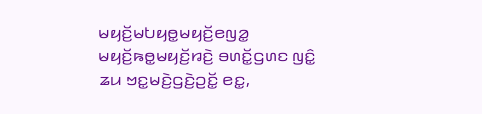ꤗꤟꤢꤩ꤬ꤗꤝꤟꤥ꤭ꤗꤟꤢꤩ꤬ꤕꤜꤤ꤭ ꤗꤟꤢꤩ꤬ꤒꤥ꤭ꤗꤟꤢꤩ꤬ꤙꤢꤧ꤬ ꤋꤛꤢꤩ꤭ꤞꤛꤢ ꤜꤢꤨ꤭ ꤘꤣ ꤠꤢ꤭ꤗꤢꤧ꤬ꤞꤢꤧ꤬ꤑꤢꤩ꤭ ꤕꤢ꤭,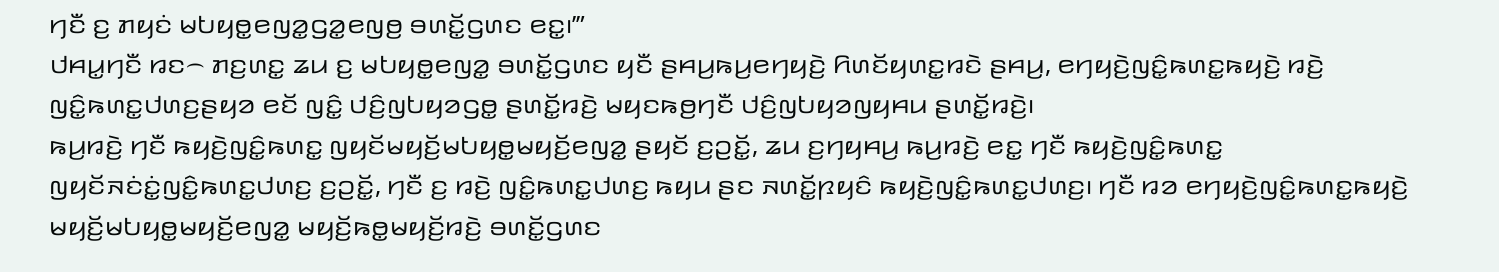ꤚꤢꤪ ꤢ꤬ ꤊꤟꤢꤦ ꤗꤝꤟꤥ꤭ꤕꤜꤤ꤭ꤞꤤ꤭ꤕꤜꤥ꤬ ꤋꤛꤢꤩ꤭ꤞꤛꤢ ꤕꤢ꤭꤯’”
ꤓꤌꤣ꤭ꤚꤢꤪ ꤙꤢ꤮ ꤊꤢ꤬ꤛꤢ꤭ ꤘꤣ ꤢ꤬ ꤗꤝꤟꤥ꤭ꤕꤜꤤ꤭ ꤋꤛꤢꤩ꤭ꤞꤛꤢ ꤟꤢꤪ ꤔꤌꤣ꤬ꤒꤣ꤬ꤕꤚꤟꤢꤧ꤬ ꤖꤛꤢꤩꤟꤛꤢ꤭ꤙꤢꤧ ꤔꤌꤣ꤬, ꤕꤚꤟꤢꤧ꤬ꤜꤢꤨ꤭ꤒꤛꤢ꤭ꤒꤟꤢꤧ꤬ ꤙꤢꤧ꤬ ꤜꤢꤨ꤭ꤒꤛꤢ꤭ꤓꤛꤢ꤬ꤔꤟꤤ ꤕꤢꤩ ꤜꤢꤨ꤭ ꤓꤢꤨ꤬ꤜꤝꤟꤤꤞꤥ꤭ ꤔꤛꤢꤩ꤭ꤙꤢꤧ꤬ ꤗꤟꤢꤒꤥ꤬ꤚꤢꤪ ꤓꤢꤨ꤬ꤜꤝꤟꤤꤜꤟꤌꤣ ꤔꤛꤢꤩ꤭ꤙꤢꤧ꤬꤯
ꤒꤣ꤬ꤙꤢꤧ꤬ ꤚꤢꤪ ꤒꤟꤢꤧ꤬ꤜꤢꤨ꤭ꤒꤛꤢ꤭ ꤜꤟꤢꤩꤗꤟꤢꤩ꤬ꤗꤝꤟꤥ꤭ꤗꤟꤢꤩ꤬ꤕꤜꤤ꤭ ꤔꤟꤢꤩ ꤢ꤬ꤑꤢꤩ꤭, ꤘꤣ ꤢ꤬ꤚꤟꤌꤣ꤬ ꤒꤣ꤬ꤙꤢꤧ꤬ ꤕꤢ꤭ ꤚꤢꤪ ꤒꤟꤢꤧ꤬ꤜꤢꤨ꤭ꤒꤛꤢ꤭ ꤜꤟꤢꤩꤏꤢꤦꤢꤦ꤭ꤜꤢꤨ꤭ꤒꤛꤢ꤭ꤓꤛꤢ꤬ ꤢ꤬ꤑꤢꤩ꤭, ꤚꤢꤪ ꤢ꤬ ꤙꤢꤧ꤬ ꤜꤢꤨ꤭ꤒꤛꤢ꤭ꤓꤛꤢ꤬ ꤒꤟꤣ ꤔꤢ ꤏꤛꤢꤩ꤭ꤐꤟꤢꤨ ꤒꤟꤢꤧ꤬ꤜꤢꤨ꤭ꤒꤛꤢ꤭ꤓꤛꤢ꤬꤯ ꤚꤢꤪ ꤙꤤ ꤕꤚꤟꤢꤧ꤬ꤜꤢꤨ꤭ꤒꤛꤢ꤭ꤒꤟꤢꤧ꤬ ꤗꤟꤢꤩ꤬ꤗꤝꤟꤥ꤭ꤗꤟꤢꤩ꤬ꤕꤜꤤ꤭ ꤗꤟꤢꤩ꤬ꤒꤥ꤭ꤗꤟꤢꤩ꤬ꤙꤢꤧ꤬ ꤋꤛꤢꤩ꤭ꤞꤛꤢ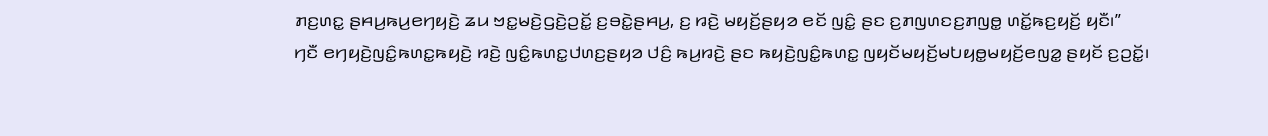ꤊꤢ꤬ꤛꤢ꤭ ꤔꤌꤣ꤬ꤒꤣ꤬ꤕꤚꤟꤢꤧ꤬ ꤘꤣ ꤠꤢ꤭ꤗꤢꤧ꤬ꤞꤢꤧ꤬ꤑꤢꤩ꤭ ꤢ꤬ꤋꤢꤧ꤭ꤔꤌꤣ꤬, ꤢ꤬ ꤙꤢꤧ꤬ ꤗꤟꤢꤩ꤬ꤔꤟꤤ ꤕꤢꤩ ꤜꤢꤨ꤭ ꤔꤢ ꤢ꤬ꤊꤜꤛꤢꤢ꤬ꤊꤜꤥ꤭ ꤛꤢꤩ꤭ꤒꤢ꤬ꤟꤢꤩ꤬ ꤟꤢꤪ꤯”
ꤚꤢꤪ ꤕꤚꤟꤢꤧ꤬ꤜꤢꤨ꤭ꤒꤛꤢ꤭ꤒꤟꤢꤧ꤬ ꤙꤢꤧ꤬ ꤜꤢꤨ꤭ꤒꤛꤢ꤭ꤓꤛꤢ꤬ꤔꤟꤤ ꤓꤢꤨ꤬ ꤒꤣ꤬ꤙꤢꤧ꤬ ꤔꤢ ꤒꤟꤢꤧ꤬ꤜꤢꤨ꤭ꤒꤛꤢ꤭ ꤜꤟꤢꤩꤗꤟꤢꤩ꤬ꤗꤝꤟꤥ꤭ꤗꤟꤢꤩ꤬ꤕꤜꤤ꤭ ꤔꤟꤢꤩ ꤢ꤬ꤑꤢꤩ꤭꤯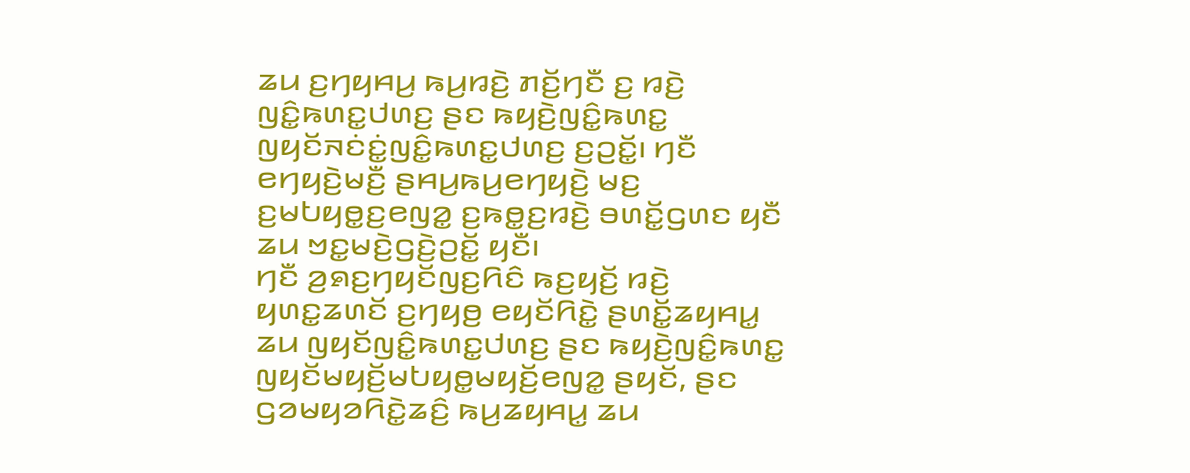ꤘꤣ ꤢ꤬ꤚꤟꤌꤣ꤬ ꤒꤣ꤬ꤙꤢꤧ꤬ ꤊꤢꤩ꤬ꤚꤢꤪ ꤢ꤬ ꤙꤢꤧ꤬ ꤜꤢꤨ꤭ꤒꤛꤢ꤭ꤓꤛꤢ꤬ ꤔꤢ ꤒꤟꤢꤧ꤬ꤜꤢꤨ꤭ꤒꤛꤢ꤭ ꤜꤟꤢꤩꤏꤢꤦꤢꤦ꤭ꤜꤢꤨ꤭ꤒꤛꤢ꤭ꤓꤛꤢ꤬ ꤢ꤬ꤑꤢꤩ꤭꤯ ꤚꤢꤪ ꤕꤚꤟꤢꤧ꤬ꤗꤢꤪ꤬ ꤔꤌꤣ꤬ꤒꤣ꤬ꤕꤚꤟꤢꤧ꤬ ꤗꤢ꤬ ꤢ꤬ꤗꤝꤟꤥ꤭ꤢ꤬ꤕꤜꤤ꤭ ꤢ꤬ꤒꤥ꤭ꤢ꤬ꤙꤢꤧ꤬ ꤋꤛꤢꤩ꤭ꤞꤛꤢ ꤟꤢꤪ ꤘꤣ ꤠꤢ꤭ꤗꤢꤧ꤬ꤞꤢꤧ꤬ꤑꤢꤩ꤭ ꤟꤢꤪ꤯
ꤚꤢꤪ ꤤ꤬ꤎꤢ꤬ꤚꤟꤢꤩꤜꤢ꤬ꤖꤢꤨ ꤒꤢ꤬ꤟꤢꤩ꤬ ꤙꤢꤧ꤬ ꤟꤛꤢ꤭ꤘꤛꤢꤩ ꤢ꤬ꤚꤟꤥ꤬ ꤕꤟꤢꤩꤖꤢꤧ꤭ ꤔꤛꤢꤩ꤭ꤘꤟꤌꤣ꤭ ꤘꤣ ꤜꤟꤢꤩꤜꤢꤨ꤭ꤒꤛꤢ꤭ꤓꤛꤢ꤬ ꤔꤢ ꤒꤟꤢꤧ꤬ꤜꤢꤨ꤭ꤒꤛꤢ꤭ ꤜꤟꤢꤩꤗꤟꤢꤩ꤬ꤗꤝꤟꤥ꤭ꤗꤟꤢꤩ꤬ꤕꤜꤤ꤭ ꤔꤟꤢꤩ, ꤔꤢ ꤞꤤꤗꤟꤤꤖꤢꤧ꤭ꤘꤢꤨ꤬ ꤒꤣ꤬ꤘꤟꤌꤣ꤭ ꤘꤣ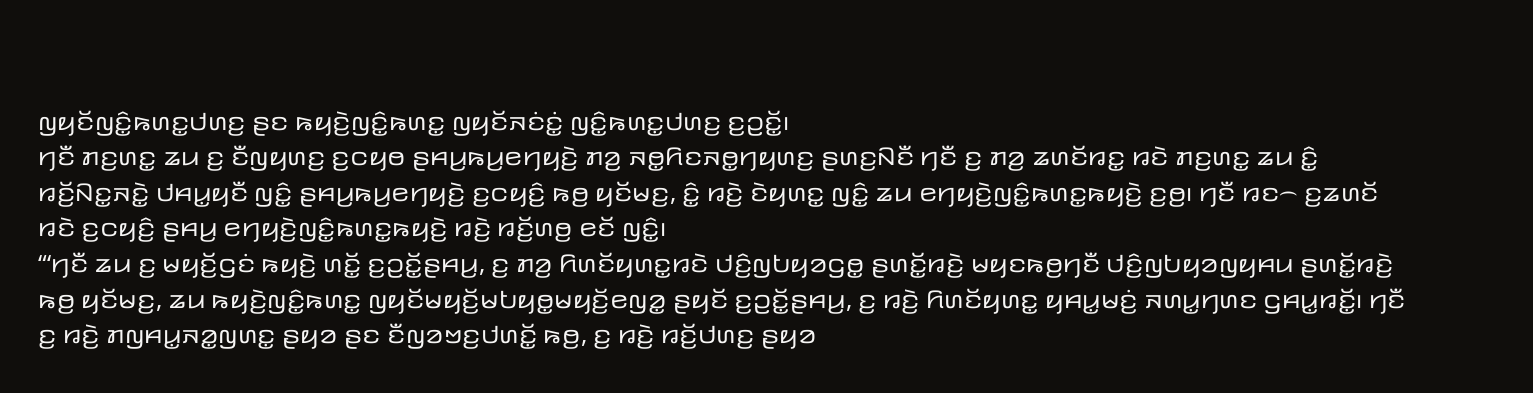ꤜꤟꤢꤩꤜꤢꤨ꤭ꤒꤛꤢ꤭ꤓꤛꤢ꤬ ꤔꤢ ꤒꤟꤢꤧ꤬ꤜꤢꤨ꤭ꤒꤛꤢ꤭ ꤜꤟꤢꤩꤏꤢꤦꤢꤦ꤭ ꤜꤢꤨ꤭ꤒꤛꤢ꤭ꤓꤛꤢ꤬ ꤢ꤬ꤑꤢꤩ꤭꤯
ꤚꤢꤪ ꤊꤢ꤬ꤛꤢ꤭ ꤘꤣ ꤢ꤬ ꤢꤪꤜꤟꤛꤢ꤬ ꤢ꤬ꤍꤟꤥ ꤔꤌꤣ꤬ꤒꤣ꤬ꤕꤚꤟꤢꤧ꤬ ꤊꤤ꤬ ꤏꤥ꤭ꤖꤢꤏꤥ꤭ꤚꤟꤛꤢ꤬ ꤔꤛꤢ꤬ꤡꤢꤪ ꤚꤢꤪ ꤢ꤬ ꤊꤤ꤬ ꤘꤛꤢꤩꤙꤢ꤭ ꤙꤢꤧ ꤊꤢ꤬ꤛꤢ꤭ ꤘꤣ ꤢꤨ꤭ ꤙꤢꤩ꤬ꤡꤢ꤭ꤏꤢꤧ꤭ ꤓꤌꤣ꤭ꤟꤢꤪ ꤜꤢꤨ꤭ ꤔꤌꤣ꤬ꤒꤣ꤬ꤕꤚꤟꤢꤧ꤬ ꤢ꤬ꤍꤟꤢꤨ꤬ ꤒꤥ꤬ ꤟꤢꤩꤗꤢ꤬, ꤢꤨ꤭ ꤙꤢꤧ꤬ ꤢꤧꤟꤛꤢ꤭ ꤜꤢꤨ꤭ ꤘꤣ ꤕꤚꤟꤢꤧ꤬ꤜꤢꤨ꤭ꤒꤛꤢ꤭ꤒꤟꤢꤧ꤬ ꤢ꤬ꤥ꤬꤯ ꤚꤢꤪ ꤙꤢ꤮ ꤢ꤬ꤘꤛꤢꤩ ꤙꤢꤧ ꤢ꤬ꤍꤟꤢꤨ꤬ ꤔꤌꤣ꤬ ꤕꤚꤟꤢꤧ꤬ꤜꤢꤨ꤭ꤒꤛꤢ꤭ꤒꤟꤢꤧ꤬ ꤙꤢꤧ꤬ ꤙꤢꤩ꤬ꤛꤥ꤬ ꤕꤢꤩ ꤜꤢꤨ꤭꤯
“‘ꤚꤢꤪ ꤘꤣ ꤢ꤬ ꤗꤟꤢꤩ꤬ꤞꤢꤦ ꤒꤟꤢꤧ꤬ ꤛꤢꤩ꤭ ꤢ꤬ꤑꤢꤩ꤭ꤔꤌꤣ꤬, ꤢ꤬ ꤊꤤ꤬ ꤖꤛꤢꤩꤟꤛꤢ꤭ꤙꤢꤧ ꤓꤢꤨ꤬ꤜꤝꤟꤤꤞꤥ꤭ ꤔꤛꤢꤩ꤭ꤙꤢꤧ꤬ ꤗꤟꤢꤒꤥ꤬ꤚꤢꤪ ꤓꤢꤨ꤬ꤜꤝꤟꤤꤜꤟꤌꤣ ꤔꤛꤢꤩ꤭ꤙꤢꤧ꤬ ꤒꤥ꤬ ꤟꤢꤩꤗꤢ꤬, ꤘꤣ ꤒꤟꤢꤧ꤬ꤜꤢꤨ꤭ꤒꤛꤢ꤭ ꤜꤟꤢꤩꤗꤟꤢꤩ꤬ꤗꤝꤟꤥ꤭ꤗꤟꤢꤩ꤬ꤕꤜꤤ꤭ ꤔꤟꤢꤩ ꤢ꤬ꤑꤢꤩ꤭ꤔꤌꤣ꤬, ꤢ꤬ ꤙꤢꤧ꤬ ꤖꤛꤢꤩꤟꤛꤢ꤭ ꤟꤌꤣ꤭ꤗꤢꤦ꤬ ꤏꤛꤣ꤭ꤚꤛꤢ ꤞꤌꤣ꤭ꤙꤢꤩ꤭꤯ ꤚꤢꤪ ꤢ꤬ ꤙꤢꤧ꤬ ꤊꤜꤌꤣ꤭ꤏꤤ꤭ꤜꤛꤢ꤭ ꤔꤟꤤ ꤔꤢ ꤢꤪꤜꤤꤠꤢ꤬ꤓꤛꤢꤩ꤭ ꤒꤥ꤬, ꤢ꤬ ꤙꤢꤧ꤬ ꤙꤢꤩ꤬ꤓꤛꤢ꤬ ꤔꤟꤤ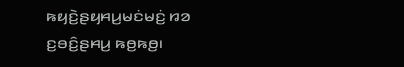ꤒꤟꤢꤧ꤬ꤔꤟꤌꤣ꤬ꤗꤢꤦꤗꤢꤦ꤬ ꤙꤤ ꤢ꤬ꤋꤢꤨ꤬ꤔꤌꤣ꤬ ꤒꤥ꤬ꤒꤥ꤬꤯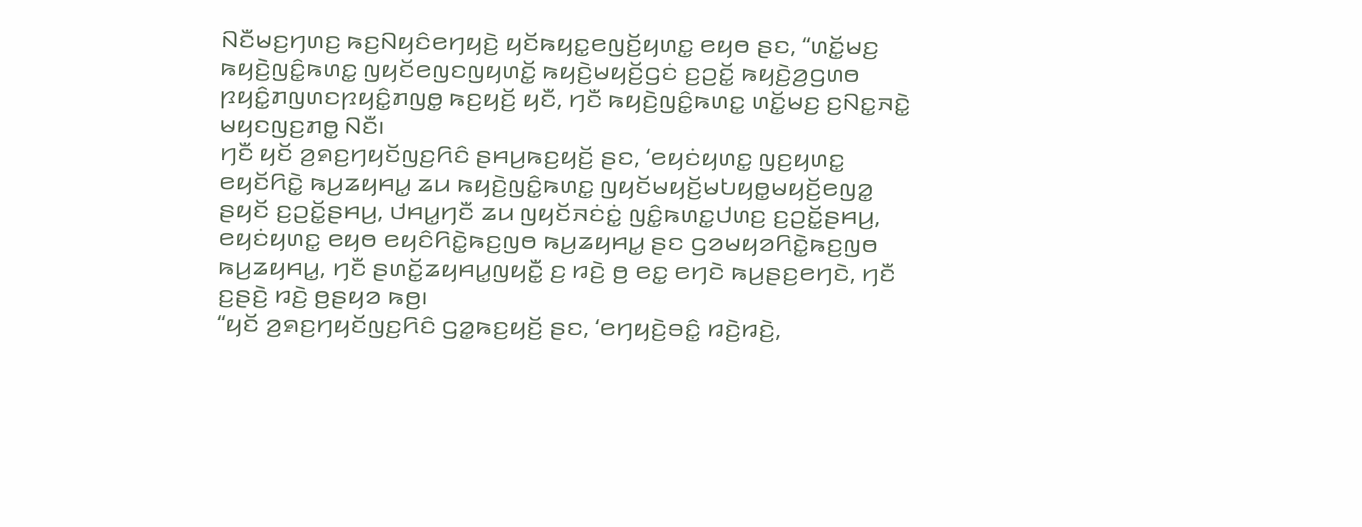ꤡꤢꤪꤗꤢ꤬ꤚꤛꤢ꤬ ꤒꤢ꤬ꤡꤟꤢꤨꤕꤚꤟꤢꤧ꤬ ꤟꤢꤩꤒꤟꤢ꤭ꤕꤜꤢꤩ꤬ꤟꤛꤢ꤭ ꤕꤟꤥ ꤔꤢ, “ꤛꤢꤩ꤭ꤗꤢ꤬ ꤒꤟꤢꤧ꤬ꤜꤢꤨ꤭ꤒꤛꤢ꤭ ꤜꤟꤢꤩꤕꤜꤢꤜꤟꤛꤢꤩ꤭ ꤒꤟꤢꤧ꤬ꤗꤟꤢꤩ꤬ꤞꤢꤦ ꤢ꤬ꤑꤢꤩ꤭ ꤒꤟꤢꤧ꤬ꤤ꤬ꤞꤛꤥ ꤐꤟꤢꤨ꤭ꤊꤜꤛꤢꤐꤟꤢꤨ꤭ꤊꤜꤥ꤭ ꤒꤢ꤬ꤟꤢꤩ꤬ ꤟꤢꤪ, ꤚꤢꤪ ꤒꤟꤢꤧ꤬ꤜꤢꤨ꤭ꤒꤛꤢ꤭ ꤛꤢꤩ꤭ꤗꤢ꤬ ꤢ꤬ꤡꤢ꤭ꤏꤢꤧ꤭ ꤗꤟꤢꤜꤢ꤬ꤊꤥ꤭ ꤡꤢꤪ꤯
ꤚꤢꤪ ꤟꤢꤩ ꤤ꤬ꤎꤢ꤬ꤚꤟꤢꤩꤜꤢ꤬ꤖꤢꤨ ꤔꤌꤣ꤬ꤒꤢ꤬ꤟꤢꤩ꤬ ꤔꤢ, ‘ꤕꤟꤢꤦꤟꤛꤢ꤭ ꤜꤢ꤬ꤟꤛꤢ꤭ ꤕꤟꤢꤩꤖꤢꤧ꤭ ꤒꤣ꤬ꤘꤟꤌꤣ꤭ ꤘꤣ ꤒꤟꤢꤧ꤬ꤜꤢꤨ꤭ꤒꤛꤢ꤭ ꤜꤟꤢꤩꤗꤟꤢꤩ꤬ꤗꤝꤟꤥ꤭ꤗꤟꤢꤩ꤬ꤕꤜꤤ꤭ ꤔꤟꤢꤩ ꤢ꤬ꤑꤢꤩ꤭ꤔꤌꤣ꤬, ꤓꤌꤣ꤭ꤚꤢꤪ ꤘꤣ ꤜꤟꤢꤩꤏꤢꤦꤢꤦ꤭ ꤜꤢꤨ꤭ꤒꤛꤢ꤭ꤓꤛꤢ꤬ ꤢ꤬ꤑꤢꤩ꤭ꤔꤌꤣ꤬, ꤕꤟꤢꤦꤟꤛꤢ꤭ ꤕꤟꤥ ꤕꤟꤢꤨꤖꤢꤧ꤭ꤒꤢ꤬ꤜꤥ ꤒꤣ꤬ꤘꤟꤌꤣ꤭ ꤔꤢ ꤞꤤꤗꤟꤤꤖꤢꤧ꤭ꤒꤢ꤬ꤜꤥ ꤒꤣ꤬ꤘꤟꤌꤣ꤭, ꤚꤢꤪ ꤔꤛꤢꤩ꤭ꤘꤟꤌꤣ꤭ꤜꤟꤢꤪ꤭ ꤢ꤬ ꤙꤢꤧ꤬ ꤥ꤬ ꤕꤢ꤭ ꤕꤚꤢꤧ ꤒꤣ꤬ꤔꤢ꤬ꤕꤚꤢꤧ, ꤚꤢꤪ ꤢ꤬ꤔꤢꤧ꤬ ꤙꤢꤧ꤬ ꤥ꤬ꤔꤟꤤ ꤒꤥ꤬꤯
“ꤟꤢꤩ ꤤ꤬ꤎꤢ꤬ꤚꤟꤢꤩꤜꤢ꤬ꤖꤢꤨ ꤞꤤ꤭ꤒꤢ꤬ꤟꤢꤩ꤬ ꤔꤢ, ‘ꤕꤚꤟꤢꤧ꤬ꤋꤢꤨ꤭ ꤙꤢꤧ꤬ꤙꤢꤧ꤬,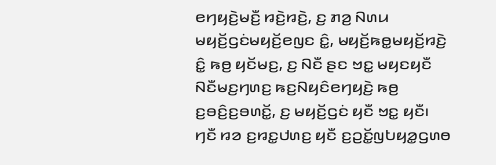ꤕꤚꤟꤢꤧ꤬ꤗꤢꤪ꤬ ꤙꤢꤧ꤬ꤙꤢꤧ꤬, ꤢ꤬ ꤊꤤ꤬ ꤡꤛꤣ ꤗꤟꤢꤩ꤬ꤞꤢꤦꤗꤟꤢꤩ꤬ꤕꤜꤢ ꤢꤨ꤭, ꤗꤟꤢꤩ꤬ꤒꤥ꤭ꤗꤟꤢꤩ꤬ꤙꤢꤧ꤬ ꤢꤨ꤭ ꤒꤥ꤬ ꤟꤢꤩꤗꤢ꤬, ꤢ꤬ ꤡꤢꤪ ꤔꤢ ꤠꤢ꤭ ꤗꤟꤢꤟꤢꤪ ꤡꤢꤪꤗꤢ꤬ꤚꤛꤢ꤬ ꤒꤢ꤬ꤡꤟꤢꤨꤕꤚꤟꤢꤧ꤬ ꤒꤥ꤬ ꤢ꤬ꤋꤢꤨ꤬ꤢ꤬ꤋꤛꤢꤩ꤭, ꤢ꤬ ꤗꤟꤢꤩ꤬ꤞꤢꤦ ꤟꤢꤪ ꤠꤢ꤭ ꤟꤢꤪ꤯
ꤚꤢꤪ ꤙꤤ ꤢ꤬ꤙꤢ꤭ꤓꤛꤢ꤬ ꤟꤢꤪ ꤢ꤬ꤑꤢꤩ꤭ꤜꤝꤟꤤ꤭ꤞꤛꤥ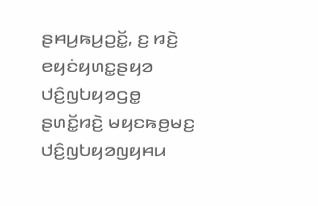ꤔꤌꤣ꤬ꤒꤣ꤬ꤑꤢꤩ꤭, ꤢ꤬ ꤙꤢꤧ꤬ ꤕꤟꤢꤦꤟꤛꤢ꤭ꤔꤟꤤ ꤓꤢꤨ꤬ꤜꤝꤟꤤꤞꤥ꤭ ꤔꤛꤢꤩ꤭ꤙꤢꤧ꤬ ꤗꤟꤢꤒꤥ꤬ꤗꤢ꤬ ꤓꤢꤨ꤬ꤜꤝꤟꤤꤜꤟꤌꤣ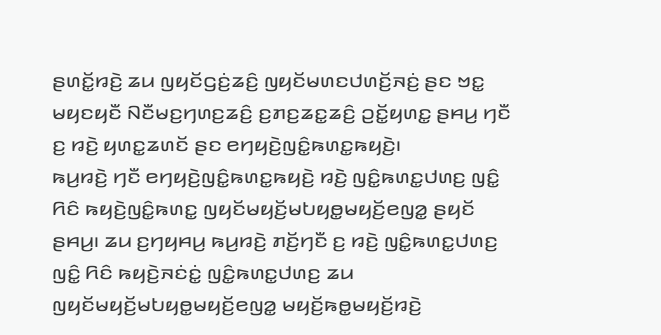ꤔꤛꤢꤩ꤭ꤙꤢꤧ꤬ ꤘꤣ ꤜꤟꤢꤩꤞꤢꤦ꤬ꤘꤢꤨ꤬ ꤜꤟꤢꤩꤗꤛꤢꤓꤛꤢꤩ꤬ꤏꤢꤦ꤬ ꤔꤢ ꤠꤢ꤭ ꤗꤟꤢꤟꤢꤪ ꤡꤢꤪꤗꤢ꤬ꤚꤛꤢ꤬ꤘꤢꤨ꤬ ꤢ꤬ꤊꤢ꤬ꤘꤢ꤭ꤘꤢꤨ꤬ ꤑꤢꤩ꤭ꤟꤛꤢ꤭ ꤔꤌꤣ꤬ ꤚꤢꤪ ꤢ꤬ ꤙꤢꤧ꤬ ꤟꤛꤢ꤭ꤘꤛꤢꤩ ꤔꤢ ꤕꤚꤟꤢꤧ꤬ꤜꤢꤨ꤭ꤒꤛꤢ꤭ꤒꤟꤢꤧ꤬꤯
ꤒꤣ꤬ꤙꤢꤧ꤬ ꤚꤢꤪ ꤕꤚꤟꤢꤧ꤬ꤜꤢꤨ꤭ꤒꤛꤢ꤭ꤒꤟꤢꤧ꤬ ꤙꤢꤧ꤬ ꤜꤢꤨ꤭ꤒꤛꤢ꤭ꤓꤛꤢ꤬ ꤜꤢꤨ꤭ ꤖꤢꤨ ꤒꤟꤢꤧ꤬ꤜꤢꤨ꤭ꤒꤛꤢ꤭ ꤜꤟꤢꤩꤗꤟꤢꤩ꤬ꤗꤝꤟꤥ꤭ꤗꤟꤢꤩ꤬ꤕꤜꤤ꤭ ꤔꤟꤢꤩ ꤔꤌꤣ꤬꤯ ꤘꤣ ꤢ꤬ꤚꤟꤌꤣ꤬ ꤒꤣ꤬ꤙꤢꤧ꤬ ꤊꤢꤩ꤬ꤚꤢꤪ ꤢ꤬ ꤙꤢꤧ꤬ ꤜꤢꤨ꤭ꤒꤛꤢ꤭ꤓꤛꤢ꤬ ꤜꤢꤨ꤭ ꤖꤢꤨ ꤒꤟꤢꤧ꤬ꤏꤢꤦꤢꤦ꤭ ꤜꤢꤨ꤭ꤒꤛꤢ꤭ꤓꤛꤢ꤬ ꤘꤣ ꤜꤟꤢꤩꤗꤟꤢꤩ꤬ꤗꤝꤟꤥ꤭ꤗꤟꤢꤩ꤬ꤕꤜꤤ꤭ ꤗꤟꤢꤩ꤬ꤒꤥ꤭ꤗꤟꤢꤩ꤬ꤙꤢꤧ꤬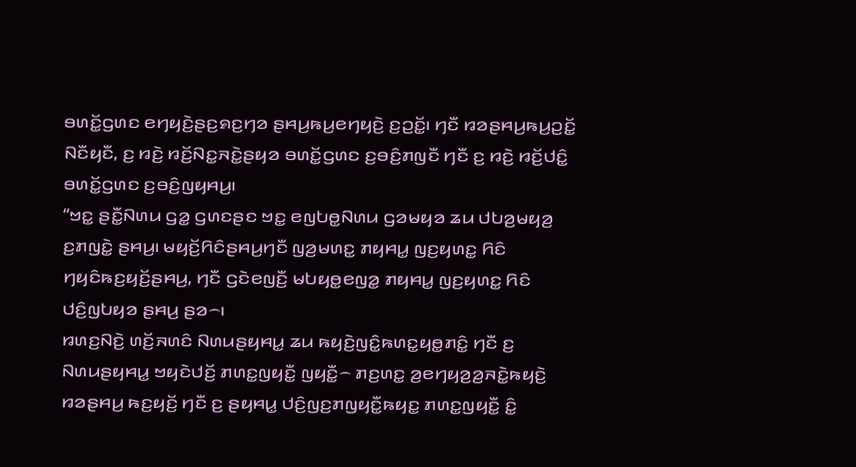ꤋꤛꤢꤩ꤭ꤞꤛꤢ ꤕꤚꤟꤢꤧ꤬ꤔꤢ꤬ꤎꤢ꤬ꤚꤤ ꤔꤌꤣ꤬ꤒꤣ꤬ꤕꤚꤟꤢꤧ꤬ ꤢ꤬ꤑꤢꤩ꤭꤯ ꤚꤢꤪ ꤙꤤꤔꤌꤣ꤬ꤒꤣ꤬ꤑꤢꤩ꤭ ꤡꤢꤪꤟꤢꤪ, ꤢ꤬ ꤙꤢꤧ꤬ ꤙꤢꤩ꤬ꤡꤢ꤭ꤏꤢꤧ꤭ꤔꤟꤤ ꤋꤛꤢꤩ꤭ꤞꤛꤢ ꤢ꤬ꤋꤢꤨ꤬ꤊꤜꤢꤪ ꤚꤢꤪ ꤢ꤬ ꤙꤢꤧ꤬ ꤙꤢꤩ꤬ꤓꤢꤨ꤭ ꤋꤛꤢꤩ꤭ꤞꤛꤢ ꤢ꤬ꤋꤢꤨ꤬ꤜꤟꤌꤣ꤬꤯
“ꤠꤢ꤭ ꤔꤢꤪ꤭ꤡꤛꤣ ꤞꤤ꤭ ꤞꤛꤢꤔꤢ ꤠꤢ꤭ ꤕꤜꤝꤥ꤭ꤡꤛꤣ ꤞꤤꤗꤟꤤ ꤘꤣ ꤓꤝꤤ꤬ꤗꤟꤤ꤬ ꤢ꤬ꤊꤜꤢꤧ꤭ ꤔꤌꤣ꤬꤯ ꤗꤟꤢꤩ꤬ꤖꤢꤨꤔꤌꤣ꤬ꤚꤢꤪ ꤜꤤ꤬ꤗꤛꤢ꤭ ꤊꤟꤌꤣ꤭ ꤜꤢ꤬ꤟꤛꤢ꤭ ꤖꤢꤨ ꤚꤟꤢꤨꤒꤢ꤬ꤟꤢꤩ꤬ꤔꤌꤣ꤬, ꤚꤢꤪ ꤞꤢꤧꤕꤜꤢꤪ꤬ ꤗꤝꤟꤥ꤭ꤕꤜꤤ꤭ ꤊꤟꤌꤣ꤭ ꤜꤢ꤬ꤟꤛꤢ꤭ ꤖꤢꤨ ꤓꤢꤨ꤬ꤜꤝꤟꤤ ꤔꤌꤣ꤬ ꤔꤤ꤮꤯
ꤙꤛꤢ꤬ꤡꤢꤧ꤬ ꤛꤢꤩ꤬ꤏꤛꤢꤨ ꤡꤛꤣꤔꤟꤌꤣ꤭ ꤘꤣ ꤒꤟꤢꤧ꤬ꤜꤢꤨ꤭ꤒꤛꤢ꤭ꤟꤥ꤭ꤊꤢꤨ꤭ ꤚꤢꤪ ꤢ꤬ ꤡꤛꤣꤔꤟꤌꤣ꤭ ꤠꤟꤢꤧꤓꤢꤩ꤬ ꤊꤛꤢ꤭ꤜꤟꤢꤪ꤭ ꤜꤟꤢꤪ꤭꤮ ꤊꤢ꤬ꤛꤢ꤭ ꤤ꤬ꤕꤚꤟꤤ꤬ꤤ꤬ꤏꤢꤧ꤭ꤒꤟꤢꤧ꤬ ꤙꤤꤔꤌꤣ꤬ ꤒꤢ꤬ꤟꤢꤩ꤬ ꤚꤢꤪ ꤢ꤬ ꤔꤟꤌꤣ꤭ ꤓꤢꤨ꤬ꤜꤢ꤬ꤊꤜꤟꤢꤪ꤭ꤒꤟꤢ꤭ ꤊꤛꤢ꤭ꤜꤟꤢꤪ꤭ ꤢꤨ꤭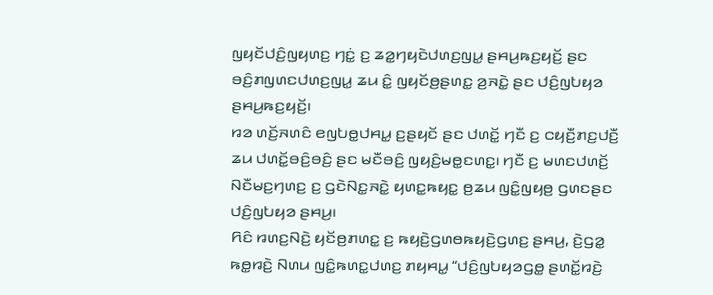ꤜꤟꤢꤩꤓꤢꤨ꤬ꤜꤟꤛꤢ꤬ ꤚꤢꤦ꤭ ꤢ꤬ ꤘꤤ꤭ꤚꤟꤢꤧꤓꤛꤢ꤬ꤜꤣ꤭ ꤔꤌꤣ꤬ꤒꤢ꤬ꤟꤢꤩ꤬ ꤔꤢ ꤋꤢꤨ꤬ꤊꤜꤛꤢꤓꤛꤢ꤬ꤜꤣ꤭ ꤘꤣ ꤢꤨ꤭ ꤜꤟꤢꤩꤥ꤬ꤔꤛꤢ꤭ ꤤ꤬ꤏꤢꤧ꤭ ꤔꤢ ꤓꤢꤨ꤬ꤜꤝꤟꤤ ꤔꤌꤣ꤬ꤒꤢ꤬ꤟꤢꤩ꤬꤯
ꤙꤤ ꤛꤢꤩ꤬ꤏꤛꤢꤨ ꤕꤜꤝꤥ꤭ꤓꤌꤣ꤭ ꤢ꤬ꤔꤟꤢꤩ ꤔꤢ ꤓꤛꤢꤩ꤭ ꤚꤢꤪ ꤢ꤬ ꤍꤟꤢꤪ꤬ꤊꤢ꤬ꤓꤢꤪ꤬ ꤘꤣ ꤓꤛꤢꤩ꤭ꤋꤢꤨ꤬ꤋꤢꤨ꤬ ꤔꤢ ꤗꤢꤪꤋꤢꤨ꤬ ꤜꤟꤢꤨ꤬ꤗꤥ꤭ꤢꤛꤢ꤭꤯ ꤚꤢꤪ ꤢ꤬ ꤗꤛꤢꤓꤛꤢꤩ꤬ ꤡꤢꤪꤗꤢ꤬ꤚꤛꤢ꤬ ꤢ꤬ ꤞꤢꤧꤡꤢ꤭ꤏꤢꤧ꤭ ꤟꤛꤢ꤭ꤒꤟꤢ꤭ ꤥ꤬ꤘꤣ ꤜꤢꤨ꤭ꤜꤟꤥ꤬ ꤞꤛꤢꤔꤢ ꤓꤢꤨ꤬ꤜꤝꤟꤤ ꤔꤌꤣ꤬꤯
ꤖꤢꤨ ꤙꤛꤢ꤬ꤡꤢꤧ꤬ ꤟꤢꤩꤥ꤬ꤊꤛꤢ꤭ ꤢ꤬ ꤒꤟꤢꤧ꤬ꤞꤛꤥꤒꤟꤢꤧ꤬ꤞꤛꤢ꤬ ꤔꤌꤣ꤬, ꤢꤧ꤬ꤞꤤ꤭ ꤒꤥ꤭ꤙꤢꤧ꤬ ꤡꤛꤣ ꤜꤢꤨ꤭ꤒꤛꤢ꤭ꤓꤛꤢ꤬ ꤊꤟꤌꤣ꤭ “ꤓꤢꤨ꤬ꤜꤝꤟꤤꤞꤥ꤭ ꤔꤛꤢꤩ꤭ꤙꤢꤧ꤬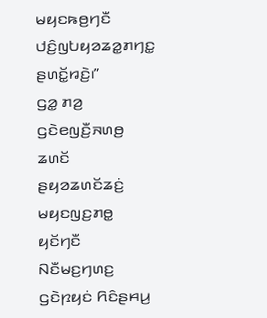ꤗꤟꤢꤒꤥ꤬ꤚꤢꤪ ꤓꤢꤨ꤬ꤜꤝꤟꤤꤘꤤ꤭ꤊꤚꤢ꤭ ꤔꤛꤢꤩ꤭ꤙꤢꤧ꤬꤯”
ꤞꤤ꤭ ꤊꤤ꤬ ꤞꤢꤧꤕꤜꤢꤪ꤬ꤏꤛꤥ꤬ ꤘꤛꤢꤩ ꤔꤟꤤꤘꤛꤢꤩꤘꤢꤦ꤬ ꤗꤟꤢꤜꤢ꤬ꤊꤥ꤭ ꤟꤢꤩꤚꤢꤪ ꤡꤢꤪꤗꤢ꤬ꤚꤛꤢ꤬ ꤞꤢꤧꤐꤟꤢꤦ ꤖꤢꤨꤔꤌꤣ꤬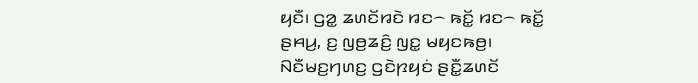ꤟꤢꤪ꤯ ꤞꤤ꤭ ꤘꤛꤢꤩꤙꤢꤧ ꤙꤢ꤮ ꤒꤢꤩ꤭ ꤙꤢ꤮ ꤒꤢꤩ꤭ ꤔꤌꤣ꤬, ꤢ꤬ ꤜꤥ꤬ꤘꤢꤨ꤬ ꤜꤢ꤭ ꤗꤟꤢꤒꤥ꤬꤯ ꤡꤢꤪꤗꤢ꤬ꤚꤛꤢ꤬ ꤞꤢꤧꤐꤟꤢꤦ ꤔꤢꤪ꤭ꤘꤛꤢꤩ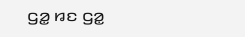ꤞꤤ꤭ ꤙꤢ ꤞꤤ꤭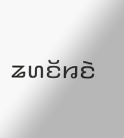ꤘꤛꤢꤩꤙꤢꤧ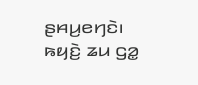ꤔꤌꤣ꤬ꤕꤚꤢꤧ꤯ ꤒꤟꤢꤧ꤬ ꤘꤣ ꤞꤤ꤭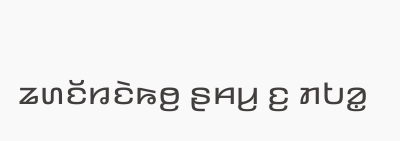ꤘꤛꤢꤩꤙꤢꤧꤒꤥ꤬ ꤔꤌꤣ꤬ ꤢ꤬ ꤊꤝꤤ꤭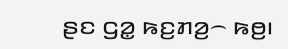ꤔꤢ ꤞꤤ꤭ ꤒꤢ꤬ꤊꤤ꤬꤮ ꤒꤥ꤬꤯